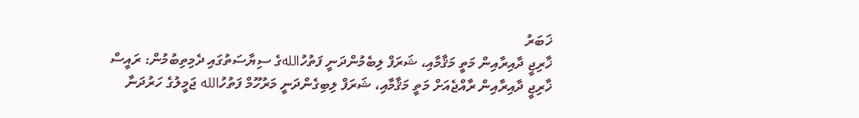ޚަބަރު
ޚާރިޖީ ދާއިރާއިން މަތީ މަޤާމާއި، ޝަރަފް ލިބެމުންދަނީ ފަތުހުاللهގެ ސިޔާސަތުގައި ދެމިތިބުމުން: ރައީސް
ޚާރިޖީ ދާއިރާއިން ރާއްޖެއަށް މަތީ މަޤާމާއި، ޝަރަފް ލިބިގެންދަނީ މަރުހޫމް ފަތުހުالله ޖަމީލުގެ ހަރުދަނާ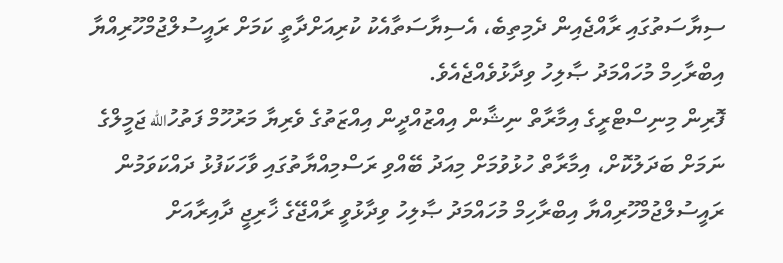ސިޔާސަތުގައި ރާއްޖެއިން ދެމިތިބެ، އެސިޔާސަތާއެކު ކުރިއަށްދާތީ ކަމަށް ރައީސުލްޖުމްހޫރިއްޔާ އިބްރާހިމް މުހައްމަދު ޞާލިހު ވިދާޅުވެއްޖެއެވެ.
ފޮރިން މިނިސްޓްރީގެ އިމާރާތް ނިޝާން އިއްޒުއްދީން އިއްޒަތުގެ ވެރިޔާ މަރުހޫމް ފަތުހުالله ޖަމީލްގެ ނަމަށް ބަދަލުކޮށް، އިމާރާތް ހުޅުވުމަށް މިއަދު ބޭއްވި ރަސްމިއްޔާތުގައި ވާހަކަފުޅު ދައްކަވަމުން ރައީސުލްޖުމްހޫރިއްޔާ އިބްރާހިމް މުހައްމަދު ޞާލިހު ވިދާޅުވީ ރާއްޖޭގެ ޚާރިޖީ ދާއިރާއަށް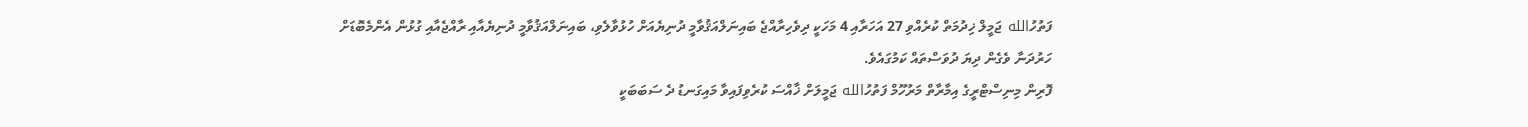ފަތުހުالله ޖަމީލް ޚިދުމަތް ކުރެއްވި 27 އަހަރާއި 4 މަހަކީ ދިވެހިރާއްޖެ ބައިނަލްއަޤުވާމީ ދުނިޔެއަށް ހުޅުވާލެވި، ބައިނަލްއަޤުވާމީ ދުނިޔެއާއި ރާއްޖެއާއި ގުޅުން އެންމެބޮޑަށް ހަރުދަނާ ވެގެން ދިޔަ ދުވަސްތައް ކަމުގައެވެ.
ފޮރިން މިނިސްޓްރީގެ އިމާރާތް މަރުހޫމް ފަތުހުالله ޖަމީލަށް ޚާއްސަ ކުރެވިފައިވާ މައިގަނޑު ދެ ސަބަބަކީ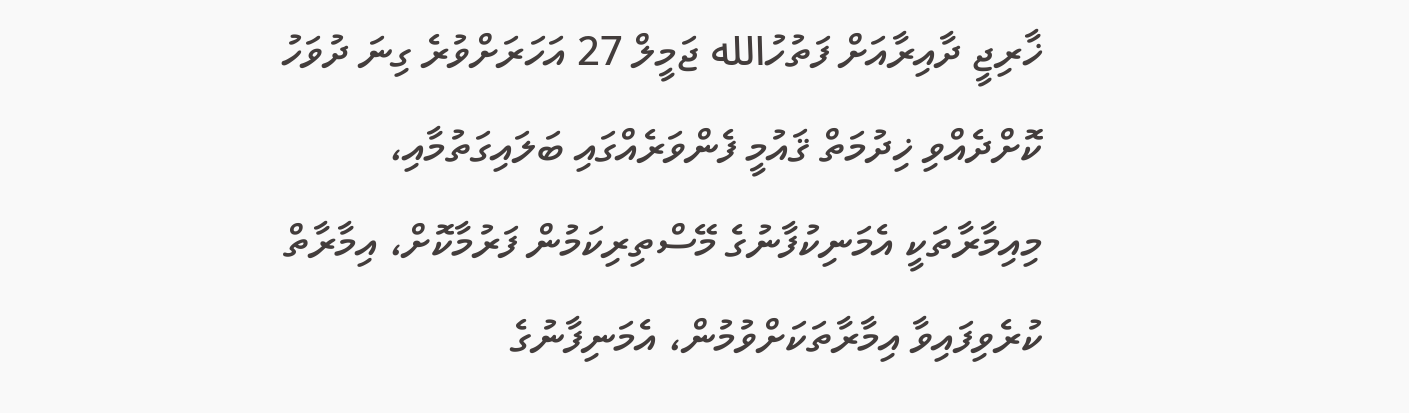ޚާރިޖީ ދާއިރާއަށް ފަތުހުالله ޖަމީލް 27 އަހަރަށްވުރެ ގިނަ ދުވަހު ކޮށްދެއްވި ޚިދުމަތް ޤައުމީ ފެންވަރެއްގައި ބަލައިގަތުމާއި، މިއިމާރާތަކީ އެމަނިކުފާނުގެ މޭސްތިރިކަމުން ފަރުމާކޮށް، އިމާރާތް ކުރެވިފައިވާ އިމާރާތަކަށްވުމުން، އެމަނިފާނުގެ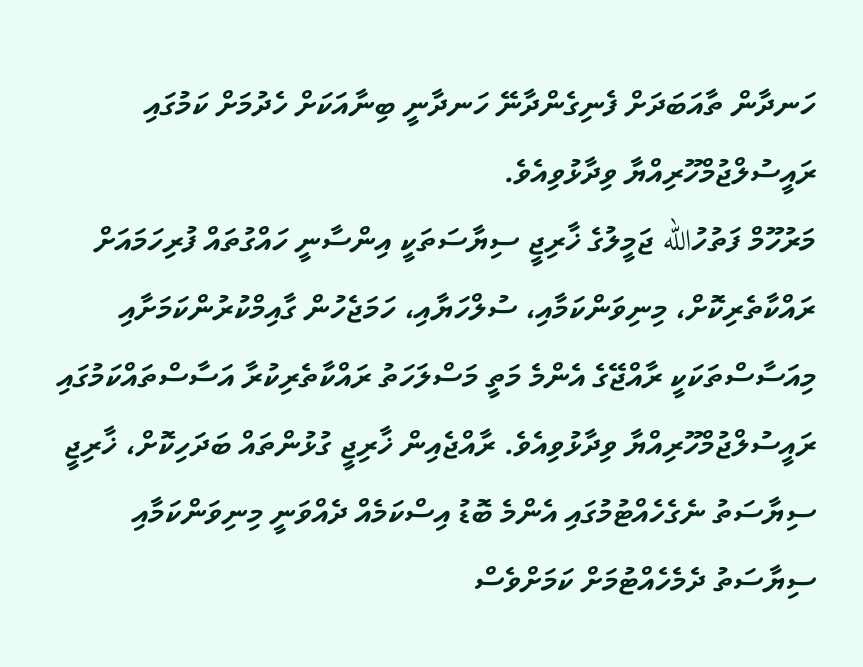ހަނދާން ތާއަބަދަށް ފެނިގެންދާނޭ ހަނދާނީ ބިނާއަކަށް ހެދުމަށް ކަމުގައި ރައީސުލްޖުމްހޫރިއްޔާ ވިދާޅުވިއެވެ.
މަރުހޫމް ފަތުހުالله ޖަމީލުގެ ޚާރިޖީ ސިޔާސަތަކީ އިންސާނީ ހައްގުތައް ފުރިހަމައަށް ރައްކާތެރިކޮށް، މިނިވަންކަމާއި، ސުލްހަޔާއި، ހަމަޖެހުން ގާއިމްކުރުންކަމަށާއި މިއަސާސްތަކަކީ ރާއްޖޭގެ އެންމެ މަތީ މަސްލަހަތު ރައްކާތެރިކުރާ އަސާސްތައްކަމުގައި ރައީސުލްޖުމްހޫރިއްޔާ ވިދާޅުވިއެވެ. ރާއްޖެއިން ޚާރިޖީ ގުޅުންތައް ބަދަހިކޮށް، ޚާރިޖީ ސިޔާސަތު ނެގެހެއްޓުމުގައި އެންމެ ބޮޑު އިސްކަމެއް ދެއްވަނީ މިނިވަންކަމާއި ސިޔާސަތު ދެމެހެއްޓުމަށް ކަމަށްވެސް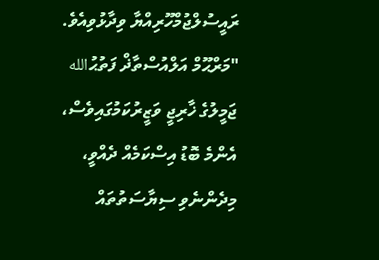ރައީސުލްޖުމްހޫރިއްޔާ ވިދާޅުވިއެވެ.
"މަރްޙޫމް އަލްއުސްތާޛް ފަތުޙުالله ޖަމީލުގެ ޚާރިޖީ ވަޒީރުކަމުގައިވެސް، އެންމެ ބޮޑު އިސްކަމެއް ދެއްވީ، މިދެންނެވި ސިޔާސަތުތައް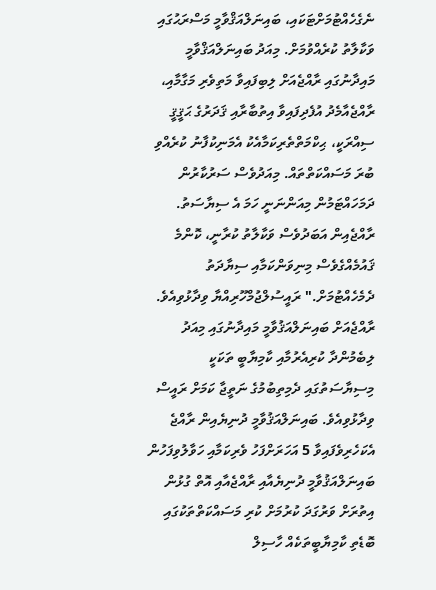ނެގެހެއްޓުމަށްޓަކައި، ބައިނަލްއަޤްވާމީ މަސްރަޙުގައި ވަކާލާތު ކުރެއްވުމަށް. މިއަދު ބައިނަލްއަޤްވާމީ މައިދާނުގައި ރާއްޖެއަށް ލިބިފައިވާ މަތިވެރި މަގާމާއި، ރާއްޖެއާމެދު އުފެދިފައިވާ އިތުބާރާއި ޤަދަރުގެ ޙަޤީޤީ ސިއްރަކީ، ޙިކްމަތްތެރިކަމާއެކު އެމަނިކުފާނު ކުރެއްވި ބުރަ މަސައްކަތްތައް. މިއަދުވެސް ސަރުކާރުން ދަމަހައްޓަމުން މިއަންނަނީ ހަމަ އެ ސިޔާސަތު. ރާއްޖެއިން އަބަދުވެސް ވަކާލާތު ކުރާނީ، ކޮންމެ ޤައުމެއްގެވެސް މިނިވަންކަމާއި ސިޔާދަތު ދެމެހެއްޓުމަށް." ރައީސުލްޖުމްހޫރިއްޔާ ވިދާޅުވިއެވެ.
ރާއްޖެއަށް ބައިނަލްއަޤުވާމީ މައިދާނުގައި މިއަދު ލިބެމުންދާ ކުރިއެރުމާއި ކާމިޔާބީ ތަކަކީ މިސިޔާސަތުގައި ދެމިތިބުމުގެ ނަތީޖާ ކަމަށް ރައީސް ވިދާޅުވިއެވެ. ބައިނަލްއަޤުވާމީ ދުނިޔެއިން ރާއްޖެ އެކަހެރިވެފައިވާ 5 އަހަރަށްފަހު ވެރިކަމާއި ހަވާލުވިފަހުން ބައިނަލްއަޤުވާމީ ދުނިޔެއާއި ރާއްޖެއާއި އޮތް ގުޅުން އިތުރަށް ވަރުގަދަ ކުރުމަށް ކުރި މަސައްކަތްތަކުގައި ބޮޑެތި ކާމިޔާބީތަކެއް ހާސިލް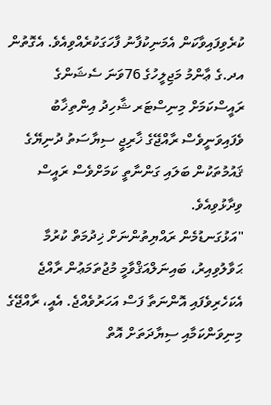ކުރެވިފައިވާކަން އެމަނިކުފާނު ފާހަގަކުރެއްވިއެވެ. އެގޮތުން އދ.ގެ ޢާންމު މަޖިލީހުގެ 76ވަނަ ސެޝަންގެ ރައީސްކަމަށް މިނިސްޓަރ ޝާހިދު އިންތިޚާބު ވެފައިވަނީވެސް ރާއްޖޭގެ ޚާރިޖީ ސިޔާސަތު ދުނިޔޭގެ ޤައުމުތަކުން ބަލައި ގަންނާތީ ކަމަށްވެސް ރައީސް ވިދާޅުވިއެވެ.
"އަޅުގަނޑުމެން ރައްޔިތުންނަށް ޚިދުމަތް ކުރުމާ ޙަވާލުވިއިރު، ބައިނަލްއަޤްވާމީ މުޖުތަމަޢުން ރާއްޖެ އެކަހެރިވެފައި އޮންނަތާ ފަސް އަހަރުވެއްޖެ. އެއީ، ރާއްޖޭގެ މިނިވަންކަމާއި ސިޔާދަތަށް އޮތް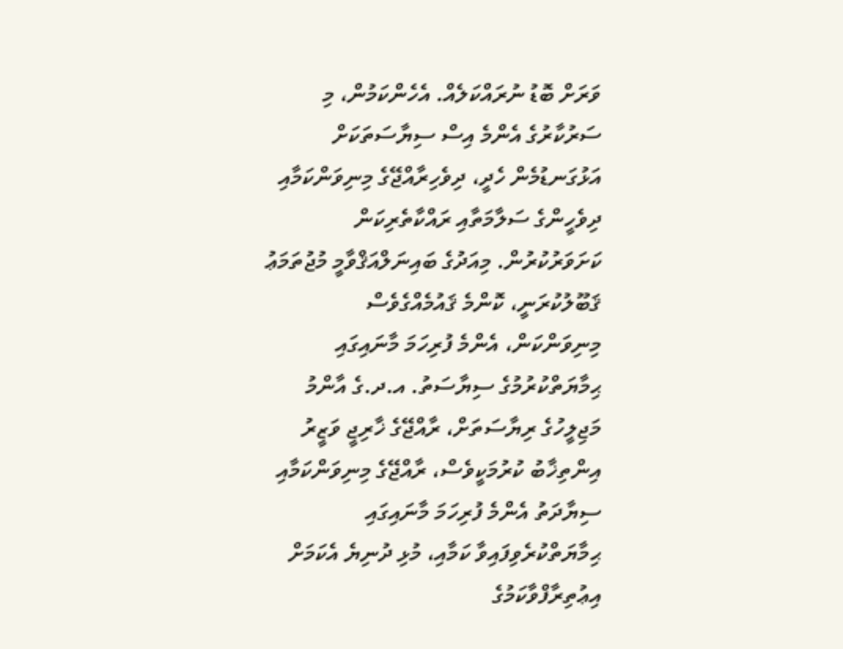ވަރަށް ބޮޑު ނުރައްކަލެއް. އެހެންކަމުން، މި ސަރުކާރުގެ އެންމެ އިސް ސިޔާސަތަކަށް އަޅުގަނޑުމެން ހެދީ، ދިވެހިރާއްޖޭގެ މިނިވަންކަމާއި ދިވެހީންގެ ސަލާމަތާއި ރައްކާތެރިކަން ކަށަވަރުކުރުން. މިއަދުގެ ބައިނަލްއަޤްވާމީ މުޖުތަމަޢު ޤަބޫލުކުރަނީ، ކޮންމެ ޤައުމެއްގެވެސް މިނިވަންކަން، އެންމެ ފުރިހަމަ މާނައިގައި ޙިމާޔަތްކުރުމުގެ ސިޔާސަތު. އ.ދ.ގެ އާންމު މަޖިލީހުގެ ރިޔާސަތަށް، ރާއްޖޭގެ ޚާރިޖީ ވަޒީރު އިންތިޚާބު ކުރުމަކީވެސް، ރާއްޖޭގެ މިނިވަންކަމާއި ސިޔާދަތު އެންމެ ފުރިހަމަ މާނައިގައި ޙިމާޔަތްކުރެވިފައިވާ ކަމާއި، މުޅި ދުނިޔެ އެކަމަށް އިޢުތިރާފްވާކަމުގެ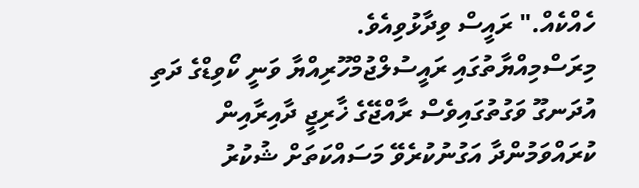ހެއްކެއް." ރައީސް ވިދާޅުވިއެވެ.
މިރަސްމިއްޔާތުގައި ރައީސުލްޖުމްހޫރިއްޔާ ވަނީ ކޯވިޑްގެ ދަތި އުދަނގޫ ވަގުތުގައިވެސް ރާއްޖޭގެ ޚާރިޖީ ދާއިރާއިން ކުރައްވަމުންދާ އަގުނުކުރެވޭ މަސައްކަތަށް ޝުކުރު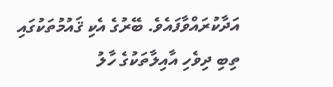އަދާކުރައްވާފައެވެ. ބޭރުގެ އެކި ޤައުމުތަކުގައި ތިބި ދިވެހި އާއިލާތަކުގެ ހާލު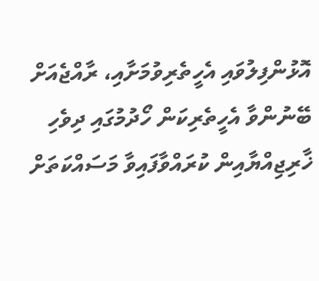އޮޅުންފިލުވައި އެހީތެރިވުމަށާއި، ރާއްޖެއަށް ބޭނުންވާ އެހީތެރިކަން ހޯދުމުގައި ދިވެހި ޚާރިޖިއްޔާއިން ކުރައްވާފައިވާ މަސައްކަތަށް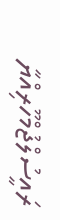ރައީސުލްޖުމްހޫރިއްޔާ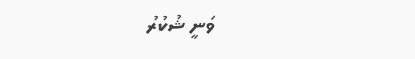ވަނީ ޝުކުރު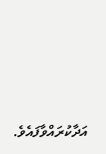އަދާކުރައްވާފައެވެ.